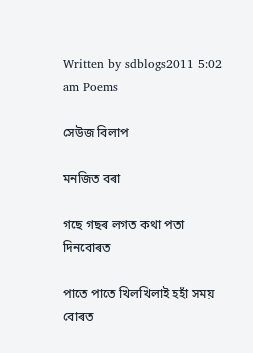Written by sdblogs2011 5:02 am Poems

সেউজ বিলাপ

মনজিত বৰা

গছে গছৰ লগত কথা পতা দিনবোৰত

পাতে পাতে খিলখিলাই হহাঁ সময় বোৰত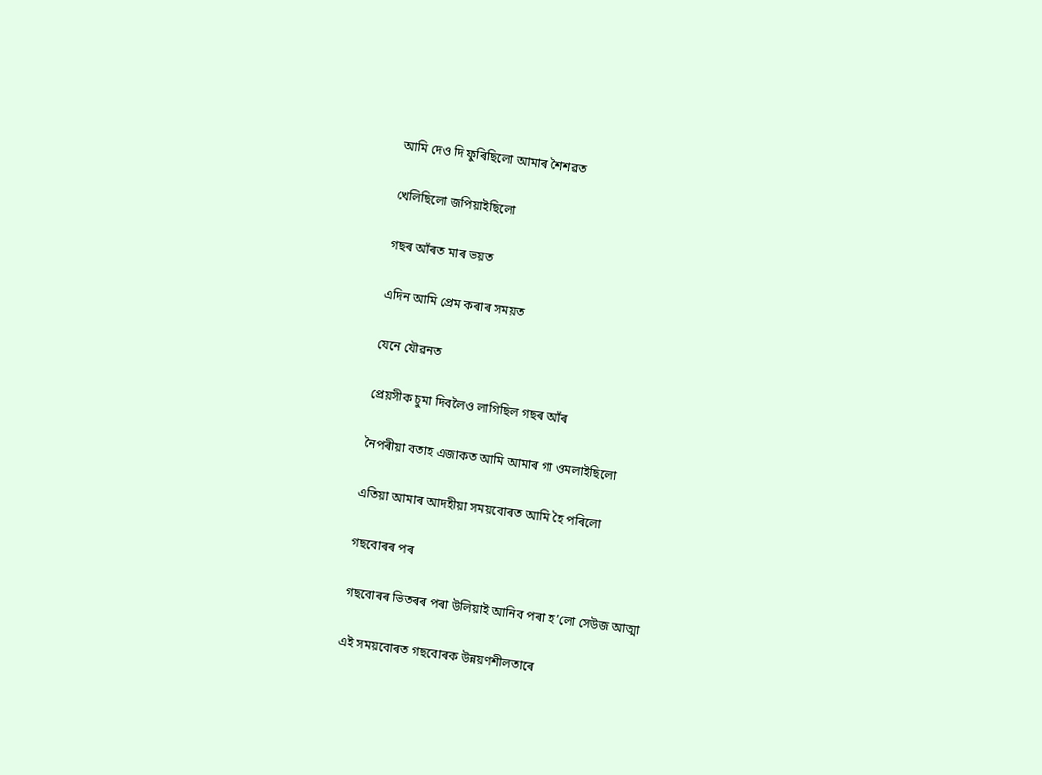আমি দেও দি ফুৰিছিলো আমাৰ শৈশৱত

খেলিছিলো জপিয়াইছিলো

গছৰ আঁৰত মাৰ ভয়ত

এদিন আমি প্ৰেম কৰাৰ সময়ত

যেনে যৌৱনত

প্ৰেয়সীক চুমা দিবলৈও লাগিছিল গছৰ আঁৰ

নৈপৰীয়া বতাহ এজাকত আমি আমাৰ গা ওমলাইছিলো

এতিয়া আমাৰ আদহীয়া সময়বোৰত আমি হৈ পৰিলো

গছবোৰৰ পৰ

গছবোৰৰ ভিতৰৰ পৰা উলিয়াই আনিব পৰা হ’লো সেউজ আত্মা

এই সময়বোৰত গছবোৰক উন্নয়ণশীলতাৰে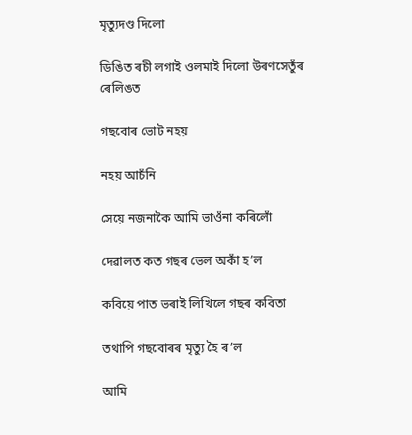মৃত্যুদণ্ড দিলো

ডিঙিত ৰচী লগাই ওলমাই দিলো উৰণসেতুঁৰ ৰেলিঙত

গছবোৰ ভোট নহয়

নহয় আচঁনি

সেয়ে নজনাকৈ আমি ভাওঁনা কৰিলোঁ

দেৱালত কত গছৰ ভেল অকাঁ হ’ল

কবিয়ে পাত ভৰাই লিখিলে গছৰ কবিতা

তথাপি গছবোৰৰ মৃত্যু হৈ ৰ’ল

আমি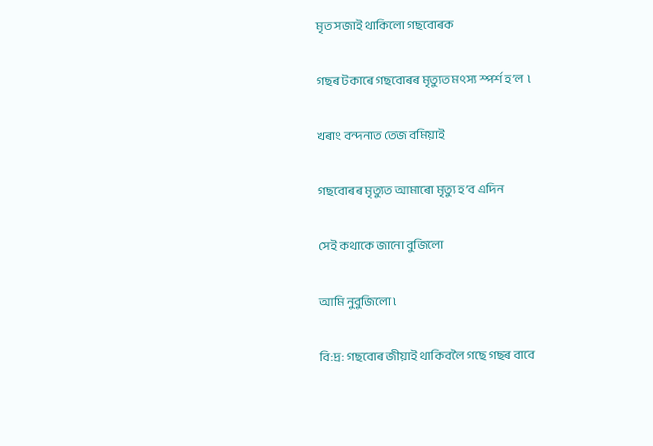মৃত সজাই থাকিলো গছবোৰক

গছৰ টকাৰে গছবোৰৰ মৃত্যুত মৎস্য স্পৰ্শ হ’ল  ৷

খৰাং বন্দনাত তেজ বমিয়াই

গছবোৰৰ মৃত্যুত আমাৰো মৃত্যু হ’ব এদিন

সেই কথাকে জানো বুজিলো

আমি নুবুজিলো ৷

বি:দ্ৰ: গছবোৰ জীয়াই থাকিবলৈ গছে গছৰ বাবে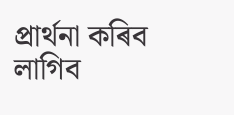প্ৰাৰ্থনা কৰিব লাগিব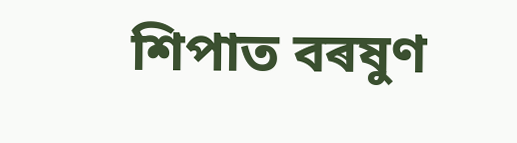শিপাত বৰষুণ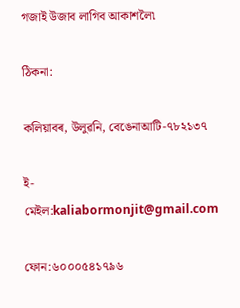গজাই উজাব লাগিব আকাশলৈ৷

ঠিকনা:

কলিয়াবৰ, উলুৱনি, বেঙেনাআটি-৭৮২১৩৭

ই-মেইল:kaliabormonjit@gmail.com

ফোন:৬০০০৫৪১৭৯৬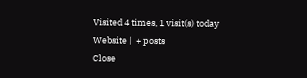Visited 4 times, 1 visit(s) today
Website |  + posts
Close